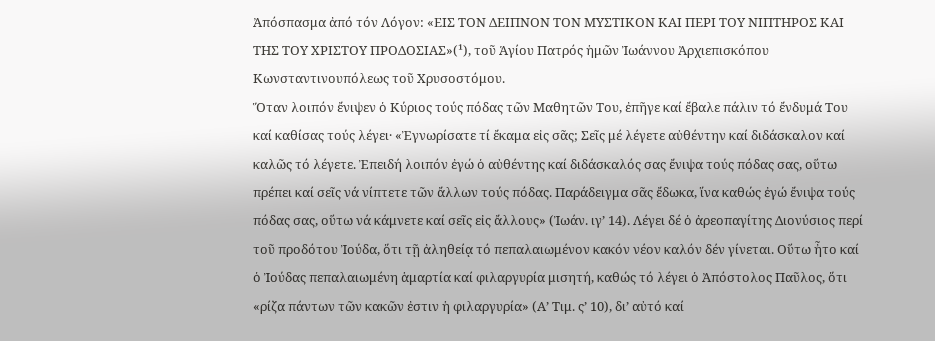Ἀπόσπασμα ἀπό τόν Λόγον: «ΕΙΣ ΤΟΝ ΔΕΙΠΝΟΝ ΤΟΝ ΜΥΣΤΙΚΟΝ ΚΑΙ ΠΕΡΙ ΤΟΥ ΝΙΠΤΗΡΟΣ ΚΑΙ ΤΗΣ ΤΟΥ ΧΡΙΣΤΟΥ ΠΡΟΔΟΣΙΑΣ»(¹), τοῦ Ἁγίου Πατρός ἡμῶν Ἰωάννου Ἀρχιεπισκόπου Κωνσταντινουπόλεως τοῦ Χρυσοστόμου.
Ὅταν λοιπόν ἔνιψεν ὁ Κύριος τούς πόδας τῶν Μαθητῶν Του, ἐπῆγε καί ἔβαλε πάλιν τό ἔνδυμά Του καί καθίσας τούς λέγει· «Ἐγνωρίσατε τί ἔκαμα εἰς σᾶς; Σεῖς μέ λέγετε αὐθέντην καί διδάσκαλον καί καλῶς τό λέγετε. Ἐπειδή λοιπόν ἐγώ ὁ αὐθέντης καί διδάσκαλός σας ἔνιψα τούς πόδας σας, οὕτω πρέπει καί σεῖς νά νίπτετε τῶν ἄλλων τούς πόδας. Παράδειγμα σᾶς ἔδωκα, ἵνα καθώς ἐγώ ἔνιψα τούς πόδας σας, οὕτω νά κάμνετε καί σεῖς εἰς ἄλλους» (Ἰωάν. ιγ’ 14). Λέγει δέ ὁ ἀρεοπαγίτης Διονύσιος περί τοῦ προδότου Ἰούδα, ὅτι τῇ ἀληθείᾳ τό πεπαλαιωμένον κακόν νέον καλόν δέν γίνεται. Οὕτω ἦτο καί ὁ Ἰούδας πεπαλαιωμένη ἁμαρτία καί φιλαργυρία μισητή, καθώς τό λέγει ὁ Ἀπόστολος Παῦλος, ὅτι «ρίζα πάντων τῶν κακῶν ἐστιν ἡ φιλαργυρία» (Α’ Τιμ. ς’ 10), δι’ αὐτό καί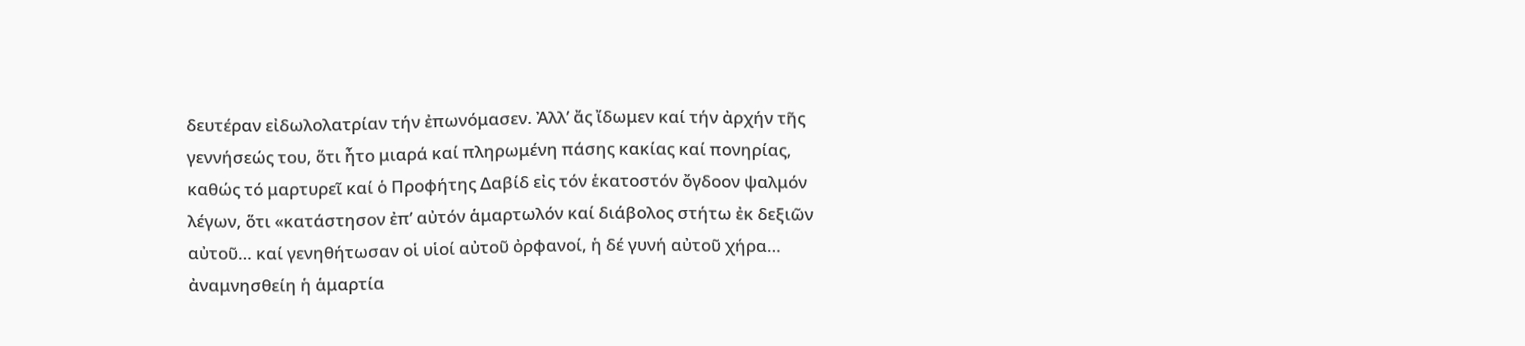δευτέραν εἰδωλολατρίαν τήν ἐπωνόμασεν. Ἀλλ’ ἄς ἴδωμεν καί τήν ἀρχήν τῆς γεννήσεώς του, ὅτι ἦτο μιαρά καί πληρωμένη πάσης κακίας καί πονηρίας, καθώς τό μαρτυρεῖ καί ὁ Προφήτης Δαβίδ εἰς τόν ἑκατοστόν ὄγδοον ψαλμόν λέγων, ὅτι «κατάστησον ἐπ’ αὐτόν ἁμαρτωλόν καί διάβολος στήτω ἐκ δεξιῶν αὐτοῦ… καί γενηθήτωσαν οἱ υἱοί αὐτοῦ ὀρφανοί, ἡ δέ γυνή αὐτοῦ χήρα… ἀναμνησθείη ἡ ἁμαρτία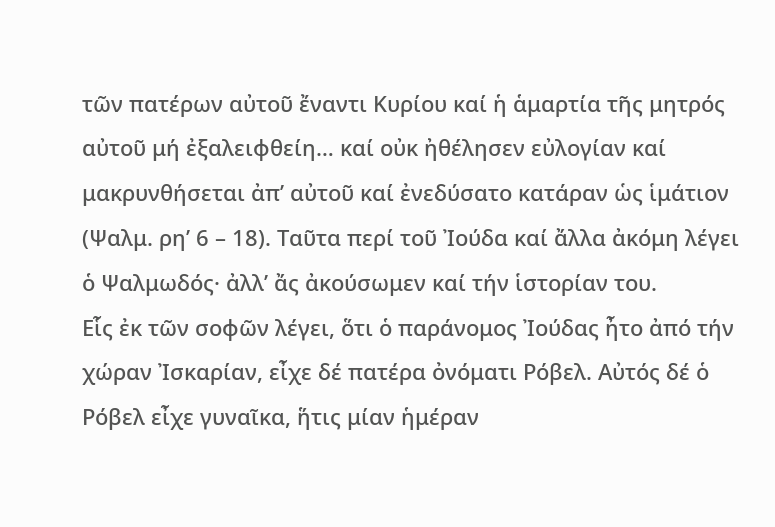τῶν πατέρων αὐτοῦ ἔναντι Κυρίου καί ἡ ἁμαρτία τῆς μητρός αὐτοῦ μή ἐξαλειφθείη… καί οὐκ ἠθέλησεν εὐλογίαν καί μακρυνθήσεται ἀπ’ αὐτοῦ καί ἐνεδύσατο κατάραν ὡς ἱμάτιον (Ψαλμ. ρη’ 6 – 18). Ταῦτα περί τοῦ Ἰούδα καί ἄλλα ἀκόμη λέγει ὁ Ψαλμωδός· ἀλλ’ ἄς ἀκούσωμεν καί τήν ἱστορίαν του.
Εἷς ἐκ τῶν σοφῶν λέγει, ὅτι ὁ παράνομος Ἰούδας ἦτο ἀπό τήν χώραν Ἰσκαρίαν, εἶχε δέ πατέρα ὀνόματι Ρόβελ. Αὐτός δέ ὁ Ρόβελ εἶχε γυναῖκα, ἥτις μίαν ἡμέραν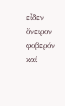εἶδεν ὄνειρον φοβερόν καί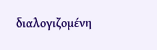διαλογιζομένη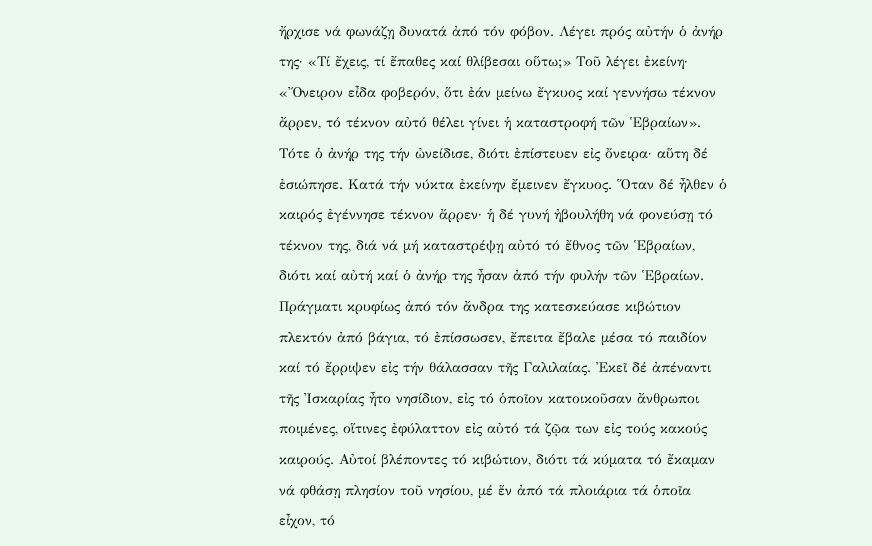ἤρχισε νά φωνάζῃ δυνατά ἀπό τόν φόβον. Λέγει πρός αὐτήν ὁ ἀνήρ της· «Τί ἔχεις, τί ἔπαθες καί θλίβεσαι οὕτω;» Τοῦ λέγει ἐκείνη· «Ὄνειρον εἶδα φοβερόν, ὅτι ἐάν μείνω ἔγκυος καί γεννήσω τέκνον ἄρρεν, τό τέκνον αὐτό θέλει γίνει ἡ καταστροφή τῶν Ἑβραίων». Τότε ὁ ἀνήρ της τήν ὠνείδισε, διότι ἐπίστευεν εἰς ὄνειρα· αὕτη δέ ἐσιώπησε. Κατά τήν νύκτα ἐκείνην ἔμεινεν ἔγκυος. Ὅταν δέ ἦλθεν ὁ καιρός ἐγέννησε τέκνον ἄρρεν· ἡ δέ γυνή ἠβουλήθη νά φονεύσῃ τό τέκνον της, διά νά μή καταστρέψῃ αὐτό τό ἔθνος τῶν Ἑβραίων, διότι καί αὐτή καί ὁ ἀνήρ της ἦσαν ἀπό τήν φυλήν τῶν Ἑβραίων. Πράγματι κρυφίως ἀπό τόν ἄνδρα της κατεσκεύασε κιβώτιον πλεκτόν ἀπό βάγια, τό ἐπίσσωσεν, ἔπειτα ἔβαλε μέσα τό παιδίον καί τό ἔρριψεν εἰς τήν θάλασσαν τῆς Γαλιλαίας. Ἐκεῖ δέ ἀπέναντι τῆς Ἰσκαρίας ἦτο νησίδιον, εἰς τό ὁποῖον κατοικοῦσαν ἄνθρωποι ποιμένες, οἵτινες ἐφύλαττον εἰς αὐτό τά ζῷα των εἰς τούς κακούς καιρούς. Αὐτοί βλέποντες τό κιβώτιον, διότι τά κύματα τό ἔκαμαν νά φθάσῃ πλησίον τοῦ νησίου, μέ ἕν ἀπό τά πλοιάρια τά ὁποῖα εἶχον, τό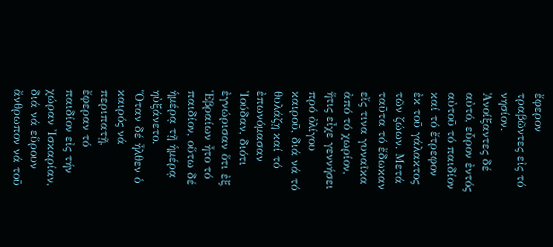ἔφερον τραβῶντες εἰς τό νησίον. Ἀνοίξαντες δέ αὐτό, εὗρον ἐντός αὐτοῦ τό παιδίον καί τό ἔτρεφον ἐκ τοῦ γάλακτος τῶν ζώων. Μετά ταῦτα τό ἔδωκαν εἴς τινα γυναῖκα ἀπό τό χωρίον, ἥτις εἶχε γεννήσει πρό ὀλίγου καιροῦ, διά νά τό θυλάζῃ καί τό ἐπωνόμασαν Ἰούδαν, διότι ἐγνώρισαν ὅτι ἐξ Ἑβραίων ἦτο τό παιδίον, οὕτω δέ ἡμέρᾳ τῇ ἡμέρᾳ ηὐξάνετο.
Ὅταν δέ ἦλθεν ὁ καιρός νά περιπατῇ, ἔφεραν τό παιδίον εἰς τήν χώραν Ἰσκαρίαν, διά νά εὕρουν ἄνθρωπον νά τοῦ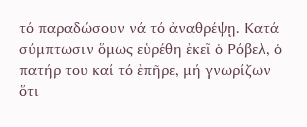τό παραδώσουν νά τό ἀναθρέψῃ. Κατά σύμπτωσιν ὅμως εὑρέθη ἐκεῖ ὁ Ρόβελ, ὁ πατήρ του καί τό ἐπῆρε, μή γνωρίζων ὅτι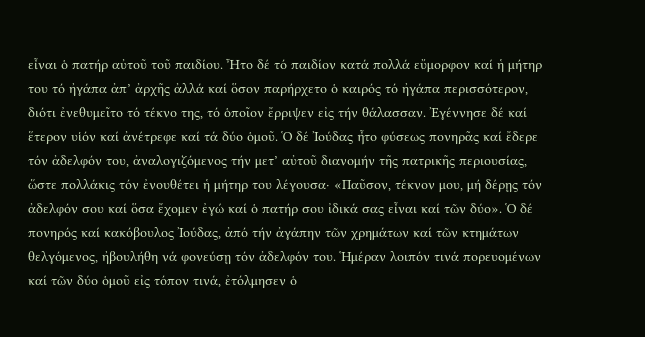εἶναι ὁ πατήρ αὐτοῦ τοῦ παιδίου. Ἦτο δέ τό παιδίον κατά πολλά εὔμορφον καί ἡ μήτηρ του τό ἠγάπα ἀπ’ ἀρχῆς ἀλλά καί ὅσον παρήρχετο ὁ καιρός τό ἠγάπα περισσότερον, διότι ἐνεθυμεῖτο τό τέκνο της, τό ὁποῖον ἔρριψεν εἰς τήν θάλασσαν. Ἐγέννησε δέ καί ἕτερον υἱόν καί ἀνέτρεφε καί τά δύο ὁμοῦ. Ὁ δέ Ἰούδας ἦτο φύσεως πονηρᾶς καί ἔδερε τόν ἀδελφόν του, ἀναλογιζόμενος τήν μετ’ αὐτοῦ διανομήν τῆς πατρικῆς περιουσίας, ὥστε πολλάκις τόν ἐνουθέτει ἡ μήτηρ του λέγουσα· «Παῦσον, τέκνον μου, μή δέρῃς τόν ἀδελφόν σου καί ὅσα ἔχομεν ἐγώ καί ὁ πατήρ σου ἰδικά σας εἶναι καί τῶν δύο». Ὁ δέ πονηρός καί κακόβουλος Ἰούδας, ἀπό τήν ἀγάπην τῶν χρημάτων καί τῶν κτημάτων θελγόμενος, ἠβουλήθη νά φονεύσῃ τόν ἀδελφόν του. Ἡμέραν λοιπόν τινά πορευομένων καί τῶν δύο ὁμοῦ εἰς τόπον τινά, ἐτόλμησεν ὁ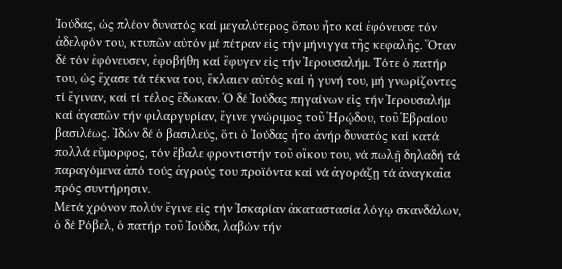Ἰούδας, ὡς πλέον δυνατός καί μεγαλύτερος ὅπου ἦτο καί ἐφόνευσε τόν ἀδελφόν του, κτυπῶν αὐτόν μέ πέτραν εἰς τήν μήνιγγα τῆς κεφαλῆς. Ὅταν δέ τόν ἐφόνευσεν, ἐφοβήθη καί ἔφυγεν εἰς τήν Ἱερουσαλήμ. Τότε ὁ πατήρ του, ὡς ἔχασε τά τέκνα του, ἔκλαιεν αὐτός καί ἡ γυνή του, μή γνωρίζοντες τί ἔγιναν, καί τί τέλος ἔδωκαν. Ὁ δέ Ἰούδας πηγαίνων εἰς τήν Ἱερουσαλήμ καί ἀγαπῶν τήν φιλαργυρίαν, ἔγινε γνώριμος τοῦ Ἡρῴδου, τοῦ Ἑβραίου βασιλέως. Ἰδών δέ ὁ βασιλεύς, ὅτι ὁ Ἰούδας ἦτο ἀνήρ δυνατός καί κατά πολλά εὔμορφος, τόν ἔβαλε φροντιστήν τοῦ οἴκου του, νά πωλῇ δηλαδή τά παραγόμενα ἀπό τούς ἀγρούς του προϊόντα καί νά ἀγοράζῃ τά ἀναγκαῖα πρός συντήρησιν.
Μετά χρόνον πολύν ἔγινε εἰς τήν Ἰσκαρίαν ἀκαταστασία λόγῳ σκανδάλων, ὁ δέ Ρόβελ, ὁ πατήρ τοῦ Ἰούδα, λαβών τήν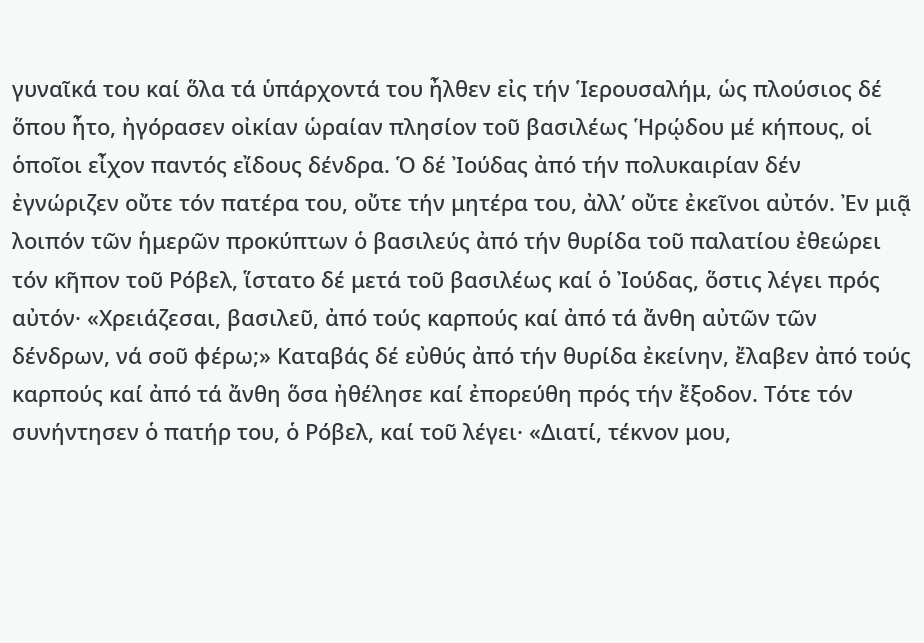γυναῖκά του καί ὅλα τά ὑπάρχοντά του ἦλθεν εἰς τήν Ἱερουσαλήμ, ὡς πλούσιος δέ ὅπου ἦτο, ἠγόρασεν οἰκίαν ὡραίαν πλησίον τοῦ βασιλέως Ἡρῴδου μέ κήπους, οἱ ὁποῖοι εἶχον παντός εἴδους δένδρα. Ὁ δέ Ἰούδας ἀπό τήν πολυκαιρίαν δέν ἐγνώριζεν οὔτε τόν πατέρα του, οὔτε τήν μητέρα του, ἀλλ’ οὔτε ἐκεῖνοι αὐτόν. Ἐν μιᾷ λοιπόν τῶν ἡμερῶν προκύπτων ὁ βασιλεύς ἀπό τήν θυρίδα τοῦ παλατίου ἐθεώρει τόν κῆπον τοῦ Ρόβελ, ἵστατο δέ μετά τοῦ βασιλέως καί ὁ Ἰούδας, ὅστις λέγει πρός αὐτόν· «Χρειάζεσαι, βασιλεῦ, ἀπό τούς καρπούς καί ἀπό τά ἄνθη αὐτῶν τῶν δένδρων, νά σοῦ φέρω;» Καταβάς δέ εὐθύς ἀπό τήν θυρίδα ἐκείνην, ἔλαβεν ἀπό τούς καρπούς καί ἀπό τά ἄνθη ὅσα ἠθέλησε καί ἐπορεύθη πρός τήν ἔξοδον. Τότε τόν συνήντησεν ὁ πατήρ του, ὁ Ρόβελ, καί τοῦ λέγει· «Διατί, τέκνον μου,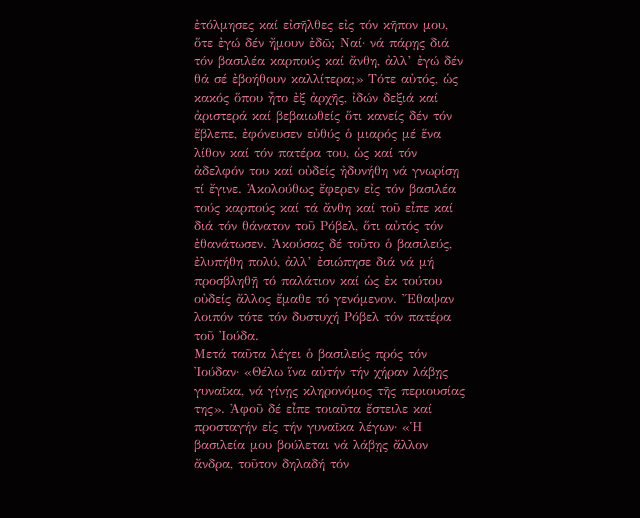ἐτόλμησες καί εἰσῆλθες εἰς τόν κῆπον μου, ὅτε ἐγώ δέν ἤμουν ἐδῶ; Ναί· νά πάρῃς διά τόν βασιλέα καρπούς καί ἄνθη, ἀλλ’ ἐγώ δέν θά σέ ἐβοήθουν καλλίτερα;» Τότε αὐτός, ὡς κακός ὅπου ἦτο ἐξ ἀρχῆς, ἰδών δεξιά καί ἀριστερά καί βεβαιωθείς ὅτι κανείς δέν τόν ἔβλεπε, ἐφόνευσεν εὐθύς ὁ μιαρός μέ ἕνα λίθον καί τόν πατέρα του, ὡς καί τόν ἀδελφόν του καί οὐδείς ἠδυνήθη νά γνωρίσῃ τί ἔγινε. Ἀκολούθως ἔφερεν εἰς τόν βασιλέα τούς καρπούς καί τά ἄνθη καί τοῦ εἶπε καί διά τόν θάνατον τοῦ Ρόβελ, ὅτι αὐτός τόν ἐθανάτωσεν. Ἀκούσας δέ τοῦτο ὁ βασιλεύς, ἐλυπήθη πολύ, ἀλλ’ ἐσιώπησε διά νά μή προσβληθῇ τό παλάτιον καί ὡς ἐκ τούτου οὐδείς ἄλλος ἔμαθε τό γενόμενον. Ἔθαψαν λοιπόν τότε τόν δυστυχή Ρόβελ τόν πατέρα τοῦ Ἰούδα.
Μετά ταῦτα λέγει ὁ βασιλεύς πρός τόν Ἰούδαν· «Θέλω ἵνα αὐτήν τήν χήραν λάβῃς γυναῖκα, νά γίνῃς κληρονόμος τῆς περιουσίας της». Ἀφοῦ δέ εἶπε τοιαῦτα ἔστειλε καί προσταγήν εἰς τήν γυναῖκα λέγων· «Ἡ βασιλεία μου βούλεται νά λάβῃς ἄλλον ἄνδρα, τοῦτον δηλαδή τόν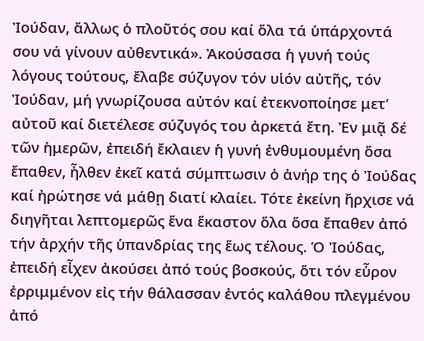Ἰούδαν, ἄλλως ὁ πλοῦτός σου καί ὅλα τά ὑπάρχοντά σου νά γίνουν αὐθεντικά». Ἀκούσασα ἡ γυνή τούς λόγους τούτους, ἔλαβε σύζυγον τόν υἱόν αὐτῆς, τόν Ἰούδαν, μή γνωρίζουσα αὐτόν καί ἐτεκνοποίησε μετ’ αὐτοῦ καί διετέλεσε σύζυγός του ἀρκετά ἔτη. Ἐν μιᾷ δέ τῶν ἡμερῶν, ἐπειδή ἔκλαιεν ἡ γυνή ἐνθυμουμένη ὅσα ἔπαθεν, ἦλθεν ἐκεῖ κατά σύμπτωσιν ὁ ἀνήρ της ὁ Ἰούδας καί ἠρώτησε νά μάθῃ διατί κλαίει. Τότε ἐκείνη ἤρχισε νά διηγῆται λεπτομερῶς ἕνα ἕκαστον ὅλα ὅσα ἔπαθεν ἀπό τήν ἀρχήν τῆς ὑπανδρίας της ἕως τέλους. Ὁ Ἰούδας, ἐπειδή εἶχεν ἀκούσει ἀπό τούς βοσκούς, ὅτι τόν εὗρον ἐρριμμένον εἰς τήν θάλασσαν ἐντός καλάθου πλεγμένου ἀπό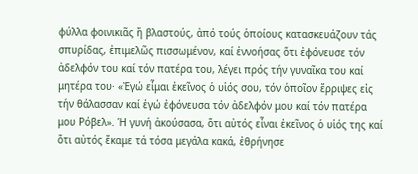φύλλα φοινικιᾶς ἤ βλαστούς, ἀπό τούς ὁποίους κατασκευάζουν τάς σπυρίδας, ἐπιμελῶς πισσωμένον, καί ἐννοήσας ὅτι ἐφόνευσε τόν ἀδελφόν του καί τόν πατέρα του, λέγει πρός τήν γυναῖκα του καί μητέρα του· «Ἐγώ εἶμαι ἐκεῖνος ὁ υἱός σου, τόν ὁποῖον ἔρριψες εἰς τήν θάλασσαν καί ἐγώ ἐφόνευσα τόν ἀδελφόν μου καί τόν πατέρα μου Ρόβελ». Ἡ γυνή ἀκούσασα, ὅτι αὐτός εἶναι ἐκεῖνος ὁ υἱός της καί ὅτι αὐτός ἔκαμε τά τόσα μεγάλα κακά, ἐθρήνησε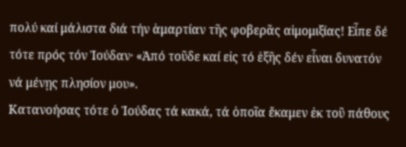πολύ καί μάλιστα διά τήν ἁμαρτίαν τῆς φοβερᾶς αἱμομιξίας! Εἶπε δέ τότε πρός τόν Ἰούδαν· «Ἀπό τοῦδε καί εἰς τό ἑξῆς δέν εἶναι δυνατόν νά μένῃς πλησίον μου».
Κατανοήσας τότε ὁ Ἰούδας τά κακά, τά ὁποῖα ἔκαμεν ἐκ τοῦ πάθους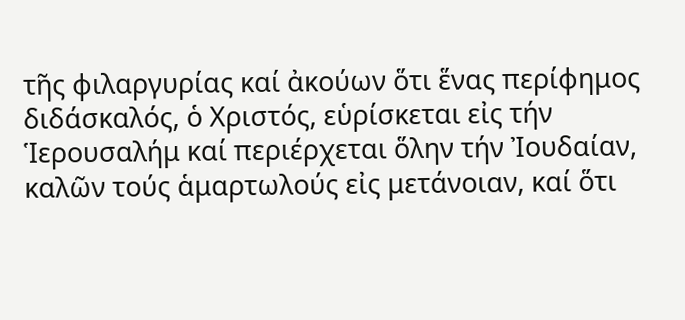τῆς φιλαργυρίας καί ἀκούων ὅτι ἕνας περίφημος διδάσκαλός, ὁ Χριστός, εὑρίσκεται εἰς τήν Ἱερουσαλήμ καί περιέρχεται ὅλην τήν Ἰουδαίαν, καλῶν τούς ἁμαρτωλούς εἰς μετάνοιαν, καί ὅτι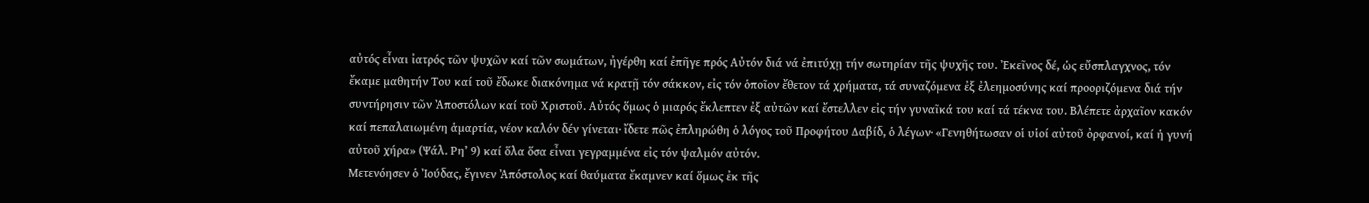αὐτός εἶναι ἰατρός τῶν ψυχῶν καί τῶν σωμάτων, ἠγέρθη καί ἐπῆγε πρός Αὐτόν διά νά ἐπιτύχῃ τήν σωτηρίαν τῆς ψυχῆς του. Ἐκεῖνος δέ, ὡς εὔσπλαγχνος, τόν ἔκαμε μαθητήν Του καί τοῦ ἔδωκε διακόνημα νά κρατῇ τόν σάκκον, εἰς τόν ὁποῖον ἔθετον τά χρήματα, τά συναζόμενα ἐξ ἐλεημοσύνης καί προοριζόμενα διά τήν συντήρησιν τῶν Ἀποστόλων καί τοῦ Χριστοῦ. Αὐτός ὅμως ὁ μιαρός ἔκλεπτεν ἐξ αὐτῶν καί ἔστελλεν εἰς τήν γυναῖκά του καί τά τέκνα του. Βλέπετε ἀρχαῖον κακόν καί πεπαλαιωμένη ἁμαρτία, νέον καλόν δέν γίνεται· ἴδετε πῶς ἐπληρώθη ὁ λόγος τοῦ Προφήτου Δαβίδ, ὁ λέγων· «Γενηθήτωσαν οἱ υἱοί αὐτοῦ ὀρφανοί, καί ἡ γυνή αὐτοῦ χήρα» (Ψάλ. Ρη’ 9) καί ὅλα ὅσα εἶναι γεγραμμένα εἰς τόν ψαλμόν αὐτόν.
Μετενόησεν ὁ Ἰούδας, ἔγινεν Ἀπόστολος καί θαύματα ἔκαμνεν καί ὅμως ἐκ τῆς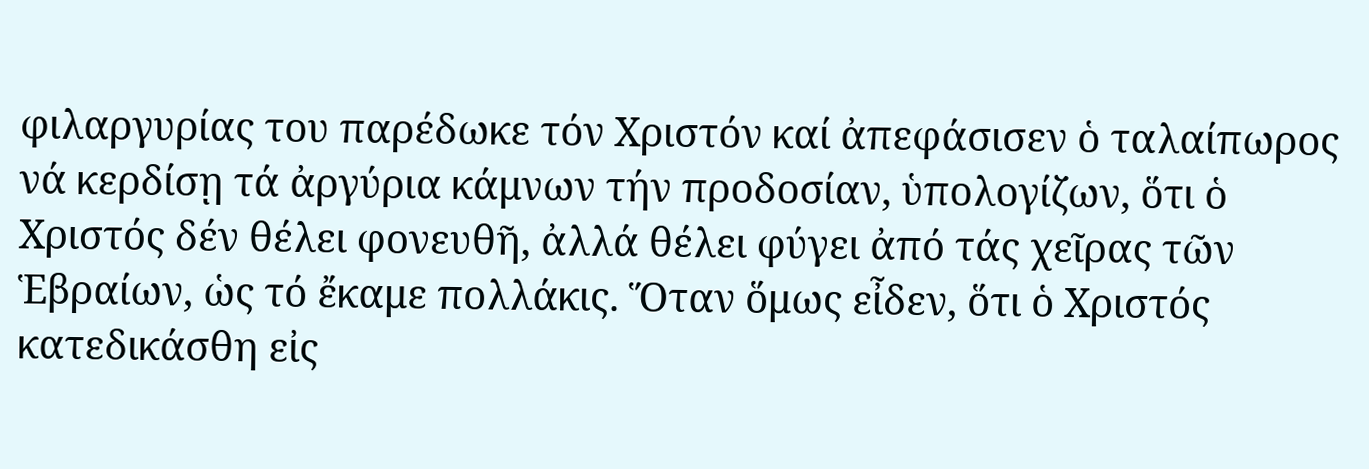φιλαργυρίας του παρέδωκε τόν Χριστόν καί ἀπεφάσισεν ὁ ταλαίπωρος νά κερδίσῃ τά ἀργύρια κάμνων τήν προδοσίαν, ὑπολογίζων, ὅτι ὁ Χριστός δέν θέλει φονευθῆ, ἀλλά θέλει φύγει ἀπό τάς χεῖρας τῶν Ἑβραίων, ὡς τό ἔκαμε πολλάκις. Ὅταν ὅμως εἶδεν, ὅτι ὁ Χριστός κατεδικάσθη εἰς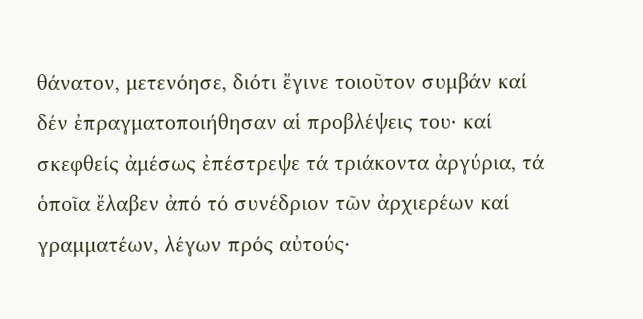θάνατον, μετενόησε, διότι ἔγινε τοιοῦτον συμβάν καί δέν ἐπραγματοποιήθησαν αἱ προβλέψεις του· καί σκεφθείς ἀμέσως ἐπέστρεψε τά τριάκοντα ἀργύρια, τά ὁποῖα ἔλαβεν ἀπό τό συνέδριον τῶν ἀρχιερέων καί γραμματέων, λέγων πρός αὐτούς·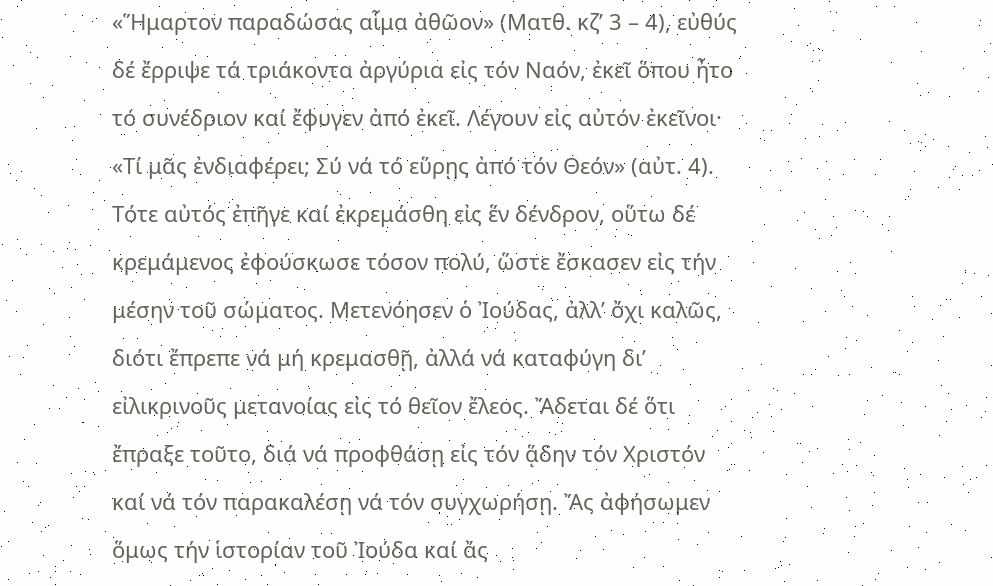«Ἥμαρτον παραδώσας αἷμα ἀθῶον» (Ματθ. κζ’ 3 – 4), εὐθύς δέ ἔρριψε τά τριάκοντα ἀργύρια εἰς τόν Ναόν, ἐκεῖ ὅπου ἦτο τό συνέδριον καί ἔφυγεν ἀπό ἐκεῖ. Λέγουν εἰς αὐτόν ἐκεῖνοι· «Τί μᾶς ἐνδιαφέρει; Σύ νά τό εὕρῃς ἀπό τόν Θεόν» (αὐτ. 4). Τότε αὐτός ἐπῆγε καί ἐκρεμάσθη εἰς ἕν δένδρον, οὕτω δέ κρεμάμενος ἐφούσκωσε τόσον πολύ, ὥστε ἔσκασεν εἰς τήν μέσην τοῦ σώματος. Μετενόησεν ὁ Ἰούδας, ἀλλ’ ὄχι καλῶς, διότι ἔπρεπε νά μή κρεμασθῇ, ἀλλά νά καταφύγη δι’ εἰλικρινοῦς μετανοίας εἰς τό θεῖον ἔλεος. Ἄδεται δέ ὅτι ἔπραξε τοῦτο, διά νά προφθάσῃ εἰς τόν ᾅδην τόν Χριστόν καί νά τόν παρακαλέσῃ νά τόν συγχωρήσῃ. Ἄς ἀφήσωμεν ὅμως τήν ἱστορίαν τοῦ Ἰούδα καί ἄς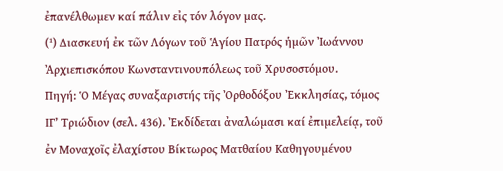ἐπανέλθωμεν καί πάλιν εἰς τόν λόγον μας.
(¹) Διασκευή ἐκ τῶν Λόγων τοῦ Ἁγίου Πατρός ἡμῶν Ἰωάννου Ἀρχιεπισκόπου Κωνσταντινουπόλεως τοῦ Χρυσοστόμου.
Πηγή: Ὁ Μέγας συναξαριστής τῆς Ὀρθοδόξου Ἐκκλησίας, τόμος ΙΓ’ Τριώδιον (σελ. 436). Ἐκδίδεται ἀναλώμασι καί ἐπιμελείᾳ, τοῦ ἐν Μοναχοῖς ἐλαχίστου Βίκτωρος Ματθαίου Καθηγουμένου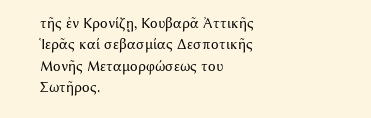τῆς ἐν Κρονίζῃ, Κουβαρᾶ Ἀττικῆς Ἱερᾶς καί σεβασμίας Δεσποτικῆς Μονῆς Μεταμορφώσεως του Σωτῆρος.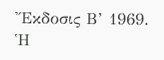Ἔκδοσις Β’ 1969.
Ἡ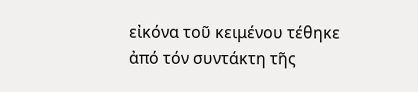εἰκόνα τοῦ κειμένου τέθηκε ἀπό τόν συντάκτη τῆς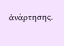ἀνάρτησης.